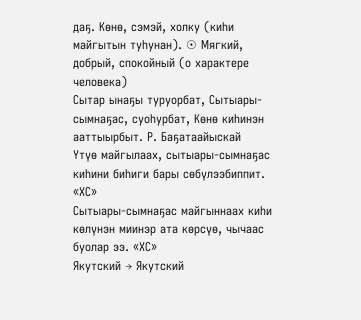даҕ. Көнө, сэмэй, холку (киһи майгытын туһунан). ☉ Мягкий, добрый, спокойный (о характере человека)
Сытар ынаҕы туруорбат, Сытыары-сымнаҕас, суоһурбат, Көнө киһинэн ааттыырбыт. Р. Баҕатаайыскай
Үтүө майгылаах, сытыары-сымнаҕас киһини биһиги бары сөбүлээбиппит. «ХС»
Сытыары-сымнаҕас майгыннаах киһи көлүнэн миинэр ата көрсүө, чычаас буолар ээ. «ХС»
Якутский → Якутский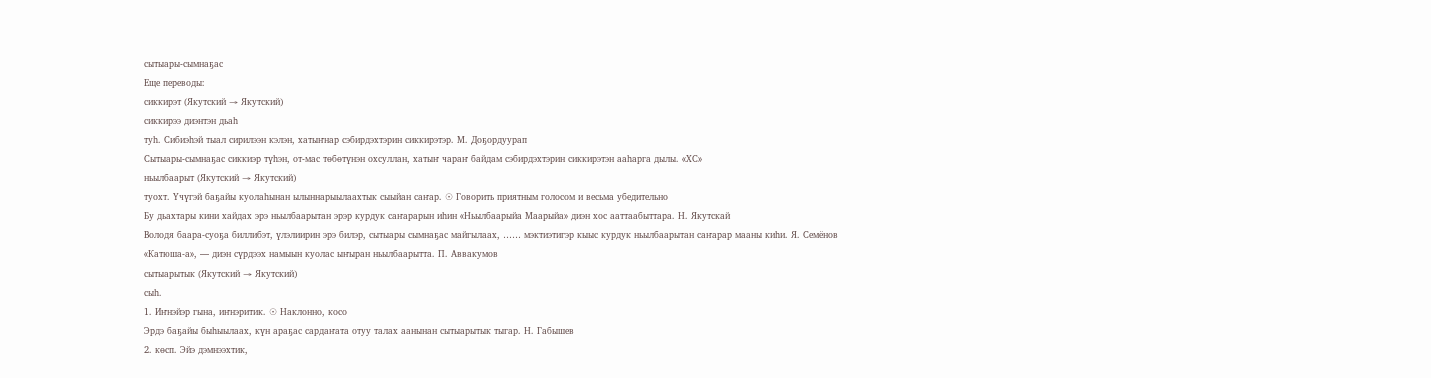сытыары-сымнаҕас
Еще переводы:
сиккирэт (Якутский → Якутский)
сиккирээ диэнтэн дьаһ
туһ. Сибиэһэй тыал сирилээн кэлэн, хатыҥнар сэбирдэхтэрин сиккирэтэр. М. Доҕордуурап
Сытыары-сымнаҕас сиккиэр түһэн, от-мас төбөтүнэн охсуллан, хатыҥ чараҥ байдам сэбирдэхтэрин сиккирэтэн ааһарга дылы. «ХС»
ньылбаарыт (Якутский → Якутский)
туохт. Үчүгэй баҕайы куолаһынан ылыннарыылаахтык сыыйан саҥар. ☉ Говорить приятным голосом и весьма убедительно
Бу дьахтары кини хайдах эрэ ньылбаарытан эрэр курдук саҥарарын иһин «Ньылбаарыйа Маарыйа» диэн хос ааттаабыттара. Н. Якутскай
Володя баара-суоҕа биллибэт, үлэлиирин эрэ билэр, сытыары сымнаҕас майгылаах, …… мэктиэтигэр кыыс курдук ньылбаарытан саҥарар мааны киһи. Я. Семёнов
«Катюша-а», — диэн сүрдээх намыын куолас ыҥыран ньылбаарытта. П. Аввакумов
сытыарытык (Якутский → Якутский)
сыһ.
1. Иҥнэйэр гына, иҥнэритик. ☉ Наклонно, косо
Эрдэ баҕайы быһыылаах, күн араҕас сардаҥата отуу талах аанынан сытыарытык тыгар. Н. Габышев
2. көсп. Эйэ дэмнээхтик,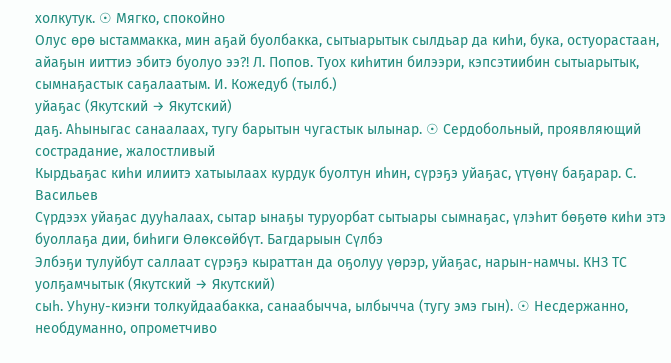холкутук. ☉ Мягко, спокойно
Олус өрө ыстаммакка, мин аҕай буолбакка, сытыарытык сылдьар да киһи, бука, остуорастаан, айаҕын ииттиэ эбитэ буолуо ээ?! Л. Попов. Туох киһитин билээри, кэпсэтиибин сытыарытык, сымнаҕастык саҕалаатым. И. Кожедуб (тылб.)
уйаҕас (Якутский → Якутский)
даҕ. Аһыныгас санаалаах, тугу барытын чугастык ылынар. ☉ Сердобольный, проявляющий сострадание, жалостливый
Кырдьаҕас киһи илиитэ хатыылаах курдук буолтун иһин, сүрэҕэ уйаҕас, үтүөнү баҕарар. С. Васильев
Сүрдээх уйаҕас дууһалаах, сытар ынаҕы туруорбат сытыары сымнаҕас, үлэһит бөҕөтө киһи этэ буоллаҕа дии, биһиги Өлөксөйбүт. Багдарыын Сүлбэ
Элбэҕи тулуйбут саллаат сүрэҕэ кыраттан да оҕолуу үөрэр, уйаҕас, нарын-намчы. КНЗ ТС
уолҕамчытык (Якутский → Якутский)
сыһ. Уһуну-киэҥи толкуйдаабакка, санаабычча, ылбычча (тугу эмэ гын). ☉ Несдержанно, необдуманно, опрометчиво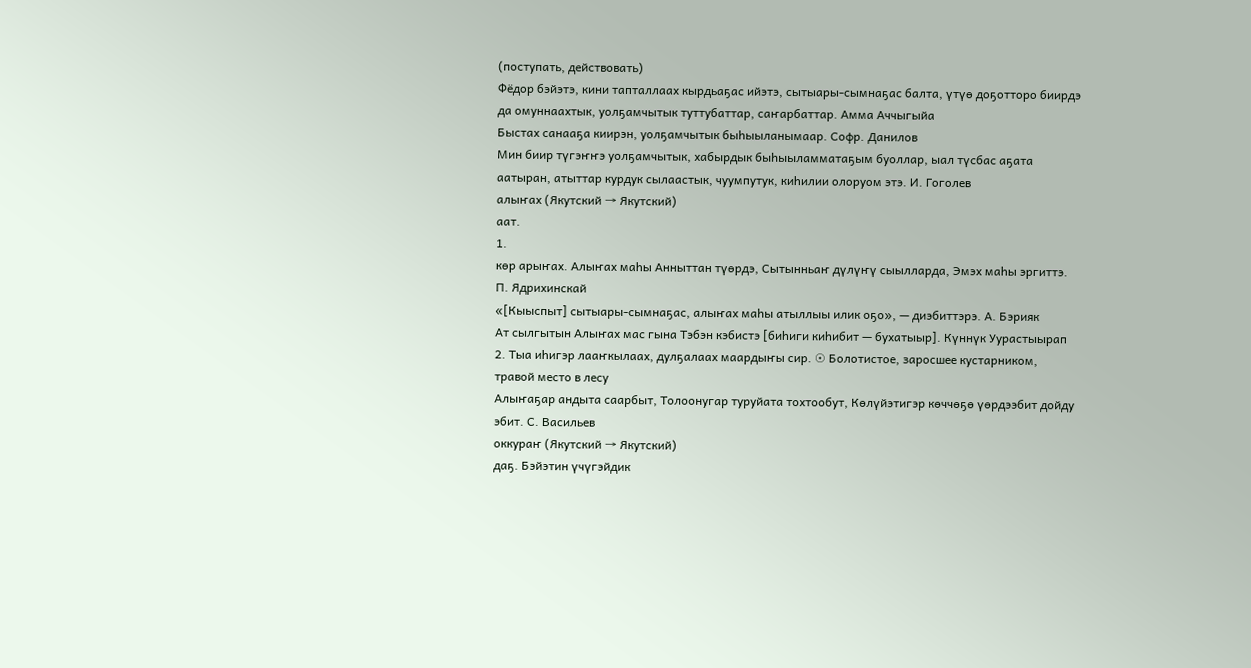(поступать, действовать)
Фёдор бэйэтэ, кини тапталлаах кырдьаҕас ийэтэ, сытыары-сымнаҕас балта, үтүө доҕотторо биирдэ да омуннаахтык, уолҕамчытык туттубаттар, саҥарбаттар. Амма Аччыгыйа
Быстах санааҕа киирэн, уолҕамчытык быһыыланымаар. Софр. Данилов
Мин биир түгэҥҥэ уолҕамчытык, хабырдык быһыыламматаҕым буоллар, ыал түсбас аҕата аатыран, атыттар курдук сылаастык, чуумпутук, киһилии олоруом этэ. И. Гоголев
алыҥах (Якутский → Якутский)
аат.
1.
көр арыҥах. Алыҥах маһы Анныттан түөрдэ, Сытынньаҥ дүлүҥү сыылларда, Эмэх маһы эргиттэ. П. Ядрихинскай
«[Кыыспыт] сытыары-сымнаҕас, алыҥах маһы атыллыы илик оҕо», — диэбиттэрэ. А. Бэрияк
Ат сылгытын Алыҥах мас гына Тэбэн кэбистэ [биһиги киһибит — бухатыыр]. Күннүк Уурастыырап
2. Тыа иһигэр лааҥкылаах, дулҕалаах маардыҥы сир. ☉ Болотистое, заросшее кустарником, травой место в лесу
Алыҥаҕар андыта саарбыт, Толоонугар туруйата тохтообут, Көлүйэтигэр көччөҕө үөрдээбит дойду эбит. С. Васильев
оккураҥ (Якутский → Якутский)
даҕ. Бэйэтин үчүгэйдик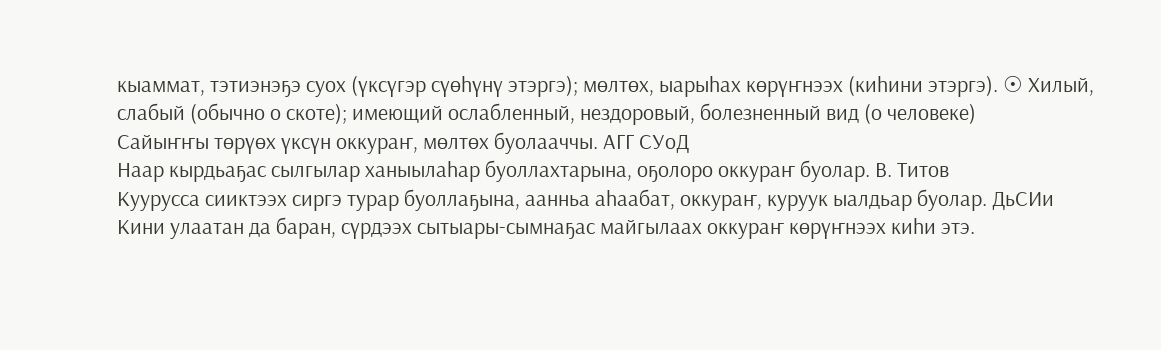кыаммат, тэтиэнэҕэ суох (үксүгэр сүөһүнү этэргэ); мөлтөх, ыарыһах көрүҥнээх (киһини этэргэ). ☉ Хилый, слабый (обычно о скоте); имеющий ослабленный, нездоровый, болезненный вид (о человеке)
Сайыҥҥы төрүөх үксүн оккураҥ, мөлтөх буолааччы. АГГ СУоД
Наар кырдьаҕас сылгылар ханыылаһар буоллахтарына, оҕолоро оккураҥ буолар. В. Титов
Куурусса сииктээх сиргэ турар буоллаҕына, аанньа аһаабат, оккураҥ, куруук ыалдьар буолар. ДьСИи
Кини улаатан да баран, сүрдээх сытыары-сымнаҕас майгылаах оккураҥ көрүҥнээх киһи этэ.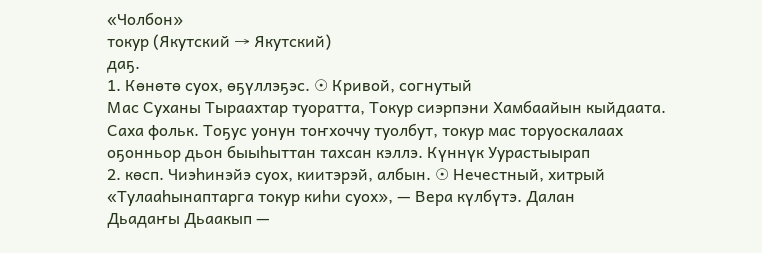«Чолбон»
токур (Якутский → Якутский)
даҕ.
1. Көнөтө суох, өҕүллэҕэс. ☉ Кривой, согнутый
Мас Суханы Тыраахтар туоратта, Токур сиэрпэни Хамбаайын кыйдаата. Саха фольк. Тоҕус уонун тоҥхоччу туолбут, токур мас торуоскалаах оҕонньор дьон быыһыттан тахсан кэллэ. Күннүк Уурастыырап
2. көсп. Чиэһинэйэ суох, киитэрэй, албын. ☉ Нечестный, хитрый
«Тулааһынаптарга токур киһи суох», — Вера күлбүтэ. Далан
Дьадаҥы Дьаакып —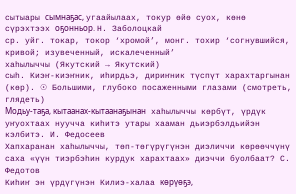сытыары сымнаҕас, угаайылаах, токур өйө суох, көнө сүрэхтээх оҕонньор. Н. Заболоцкай
ср. уйг. токар, токор ‘хромой’, монг. тохир ‘согнувшийся, кривой; изувеченный, искалеченный’
хаһылыччы (Якутский → Якутский)
сыһ. Киэҥ-киэҥник, иһирдьэ, дириҥник түспүт харахтаргынан (көр). ☉ Большими, глубоко посаженными глазами (смотреть, глядеть)
Модьу-таҕа, кытаанах-кытаанаҕынан хаһылыччы көрбүт, үрдүк уҥуохтаах нуучча киһитэ утары хааман дьиэрбэлдьийэн кэлбитэ. И. Федосеев
Хапхаранан хаһылыччы, төп-төгүрүгүнэн диэличчи көрөөччүнү саха «үүн тиэрбэһин курдук харахтаах» диэччи буолбаат? С. Федотов
Киһиҥ эн үрдүгүнэн Килиэ-халаа көрүөҕэ,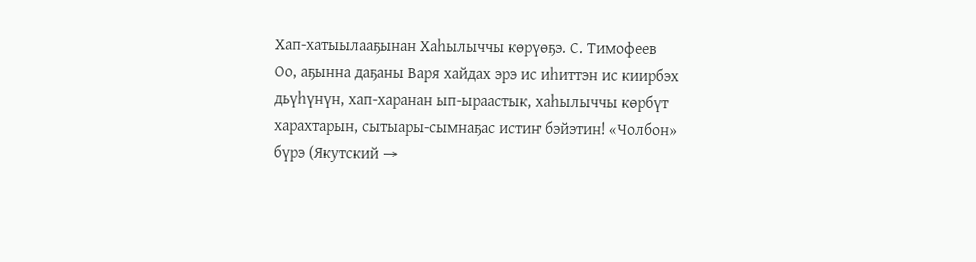Хап-хатыылааҕынан Хаһылыччы көрүөҕэ. С. Тимофеев
Оо, аҕынна даҕаны Варя хайдах эрэ ис иһиттэн ис киирбэх дьүһүнүн, хап-харанан ып-ыраастык, хаһылыччы көрбүт харахтарын, сытыары-сымнаҕас истиҥ бэйэтин! «Чолбон»
бүрэ (Якутский →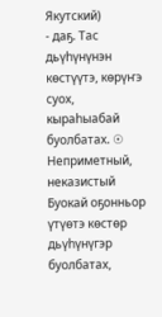Якутский)
- даҕ. Тас дьүһүнүнэн көстүүтэ, көрүҥэ суох, кыраһыабай буолбатах. ☉ Неприметный, неказистый
Буокай оҕонньор үтүөтэ көстөр дьүһүнүгэр буолбатах,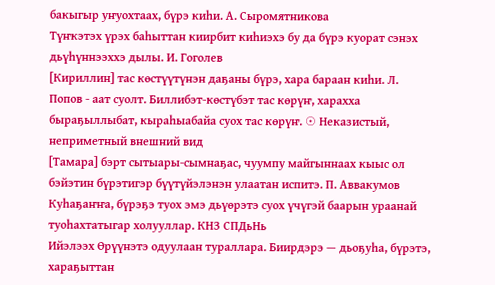бакыгыр уҥуохтаах, бүрэ киһи. А. Сыромятникова
Түҥкэтэх үрэх баһыттан киирбит киһиэхэ бу да бүрэ куорат сэнэх дьүһүннээххэ дылы. И. Гоголев
[Кириллин] тас көстүүтүнэн даҕаны бүрэ, хара бараан киһи. Л. Попов - аат суолт. Биллибэт-көстүбэт тас көрүҥ, харахха быраҕыллыбат, кыраһыабайа суох тас көрүҥ. ☉ Неказистый, неприметный внешний вид
[Тамара] бэрт сытыары-сымнаҕас, чуумпу майгыннаах кыыс ол бэйэтин бүрэтигэр бүүтүйэлэнэн улаатан испитэ. П. Аввакумов
Куһаҕаҥҥа, бүрэҕэ туох эмэ дьүөрэтэ суох үчүгэй баарын ураанай туоһахтатыгар холууллар. КНЗ СПДьНь
Ийэлээх Өрүүнэтэ одуулаан тураллара. Биирдэрэ — дьоҕуһа, бүрэтэ, хараҕыттан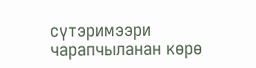сүтэримээри чарапчыланан көрө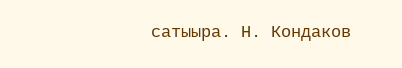сатыыра. Н. Кондаков